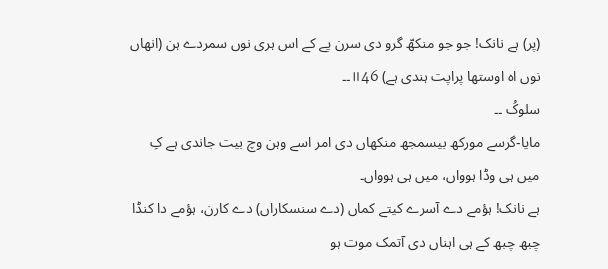(پر) ہے نانک! جو جو منکھّ گرو دی سرن پے کے اس ہری نوں سمردے ہن (انھاں نوں اہ اوستھا پراپت ہندی ہے) ॥46۔۔
سلوکُ ۔۔
مایا-گرسے مورکھ بیسمجھ منکھاں دی امر اسے وہن وچ بیت جاندی ہے کِ میں ہی وڈا ہوواں، میں ہی ہوواں۔
ہے نانک! ہؤمے دے آسرے کیتے کماں (دے سنسکاراں) دے کارن، ہؤمے دا کنڈا چبھ چبھ کے ہی اہناں دی آتمک موت ہو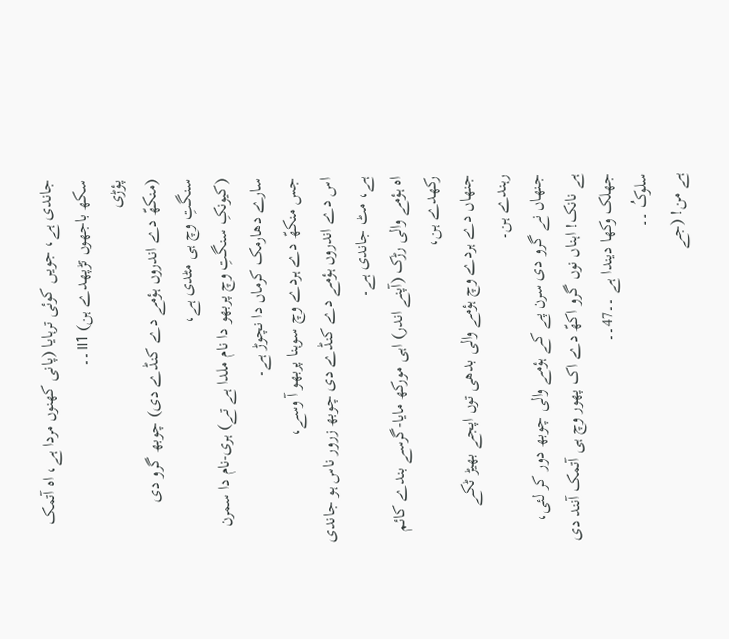جاندی ہے، جویں کوئی ترہایا (پانی کھنوں مردا ہے، اہ آتمک سکھ باجھوں تڑپھدے ہن) ॥1۔۔
پؤڑی
(منکھّ دے اندروں ہؤمے دے کنڈے دی) چوبھ گرو دی سنگتِ وچ ہی مٹدی ہے،
(کیونکِ سنگتِ وچ پربھو دا نام ملدا ہے تے) ہری-نام دا سمرن سارے دھارمک کرماں دا نچوڑ ہے۔
جس منکھّ دے ہردے وچ سوہنا پربھو آ وسے،
اس دے اندروں ہؤمے دے کنڈے دی چوبھ زرور ناس ہو جاندی ہے، مٹ جاندی ہے۔
اہ ہؤمے والی رڑک (آپنے اندر) اہی مورکھ مایا-گرسے بندے کائم رکھدے ہن،
جنھاں دے ہردے وچ ہؤمے والی بدھی توں اپجے بھیڑ ٹکے رہندے ہن۔
جنھاں نے گرو دی سرن پے کے ہؤمے والی چوبھ دور کر لئی،
ہے نانک! اہناں نوں گرو اکھّ دے اک پھور وچ ہی آتمک آنند دی جھلک وکھا دیندا ہے ۔۔47۔۔
سلوکُ ۔۔
ہے من! (جے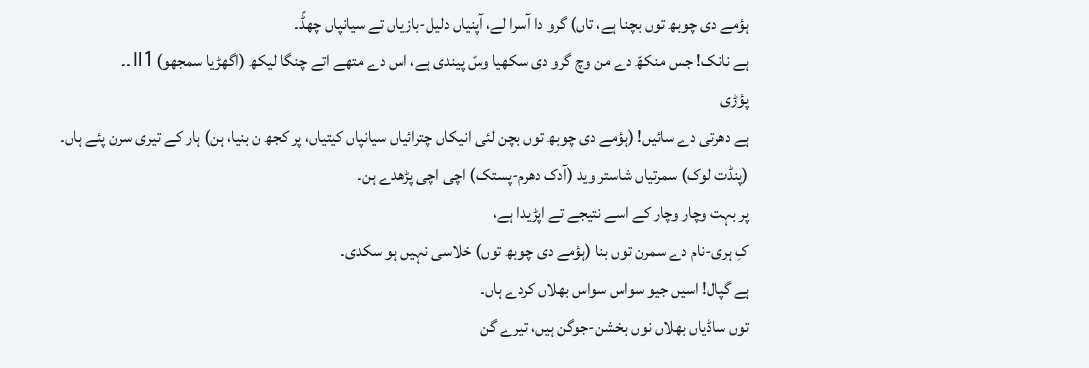ہؤمے دی چوبھ توں بچنا ہے، تاں) گرو دا آسرا لے، آپنیاں دلیل-بازیاں تے سیانپاں چھڈّ۔
ہے نانک! جس منکھّ دے من وچ گرو دی سکھیا وسّ پیندی ہے، اس دے متھے اتے چنگا لیکھ (اگھڑیا سمجھو) ॥1۔۔
پؤڑی
ہے دھرتی دے سائیں! (ہؤمے دی چوبھ توں بچن لئی انیکاں چترائیاں سیانپاں کیتیاں، پر کجھ ن بنیا، ہن) ہار کے تیری سرن پئے ہاں۔
(پنڈت لوک) سمرتیاں شاستر وید (آدک دھرم-پستک) اچی اچی پڑھدے ہن۔
پر بہت وچار وچار کے اسے نتیجے تے اپڑیدا ہے،
کِ ہری-نام دے سمرن توں بنا (ہؤمے دی چوبھ توں) خلاسی نہیں ہو سکدی۔
ہے گپال! اسیں جیو سواس سواس بھلاں کردے ہاں۔
توں ساڈیاں بھلاں نوں بخشن-جوگن ہیں، تیرے گن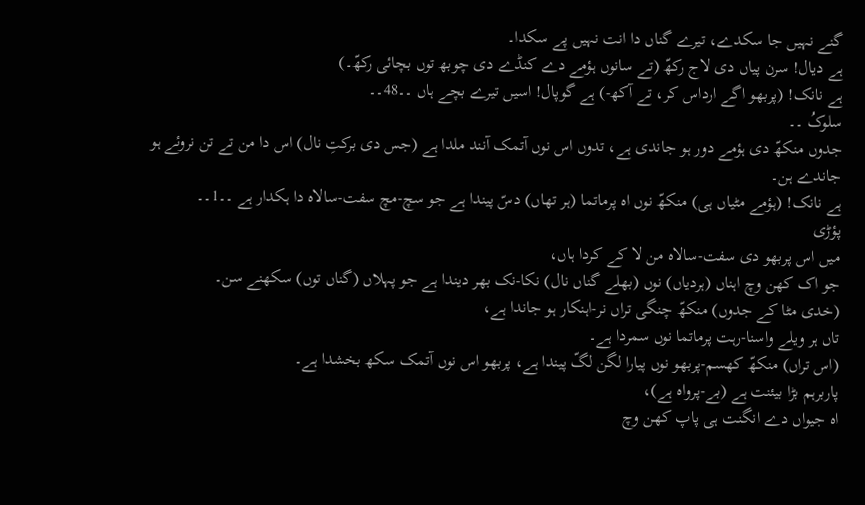گنے نہیں جا سکدے، تیرے گناں دا انت نہیں پے سکدا۔
ہے دیال! سرن پیاں دی لاج رکھّ (تے سانوں ہؤمے دے کنڈے دی چوبھ توں بچائی رکھّ۔)
ہے نانک! (پربھو اگے ارداس کر، تے آکھ-) ہے گوپال! اسیں تیرے بچے ہاں ۔۔48۔۔
سلوکُ ۔۔
جدوں منکھّ دی ہؤمے دور ہو جاندی ہے، تدوں اس نوں آتمک آنند ملدا ہے (جس دی برکتِ نال) اس دا من تے تن نروئے ہو جاندے ہن۔
ہے نانک! (ہؤمے مٹیاں ہی) منکھّ نوں اہ پرماتما (ہر تھاں) دسّ پیندا ہے جو سچ-مچ سفت-سالاہ دا ہکدار ہے ۔۔1۔۔
پؤڑی
میں اس پربھو دی سفت-سالاہ من لا کے کردا ہاں،
جو اک کھن وچ اہناں (ہردیاں) نوں (بھلے گناں نال) نکا-نک بھر دیندا ہے جو پہلاں (گناں توں) سکھنے سن۔
(خدی مٹا کے جدوں) منکھّ چنگی تراں نر-اہنکار ہو جاندا ہے،
تاں ہر ویلے واسنا-رہت پرماتما نوں سمردا ہے۔
(اس تراں) منکھّ کھسم-پربھو نوں پیارا لگن لگّ پیندا ہے، پربھو اس نوں آتمک سکھ بخشدا ہے۔
پاربرہم بڑا بیئنت ہے (بے-پرواہ ہے)،
اہ جیواں دے انگنت ہی پاپ کھن وچ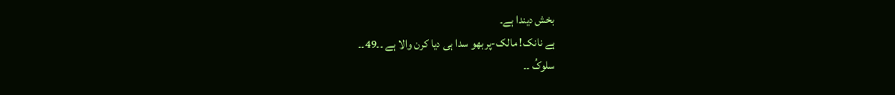بخش دیندا ہے۔
ہے نانک! مالک-پربھو سدا ہی دیا کرن والا ہے ۔۔49۔۔
سلوکُ ۔۔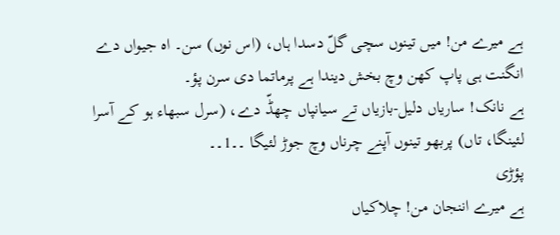ہے میرے من! میں تینوں سچی گلّ دسدا ہاں، (اس نوں) سن۔ اہ جیواں دے انگنت ہی پاپ کھن وچ بخش دیندا ہے پرماتما دی سرن پؤ۔
ہے نانک! ساریاں دلیل-بازیاں تے سیانپاں چھڈّ دے، (سرل سبھاء ہو کے آسرا لئینگا، تاں) پربھو تینوں آپنے چرناں وچ جوڑ لئیگا ۔۔1۔۔
پؤڑی
ہے میرے اننجان من! چلاکیاں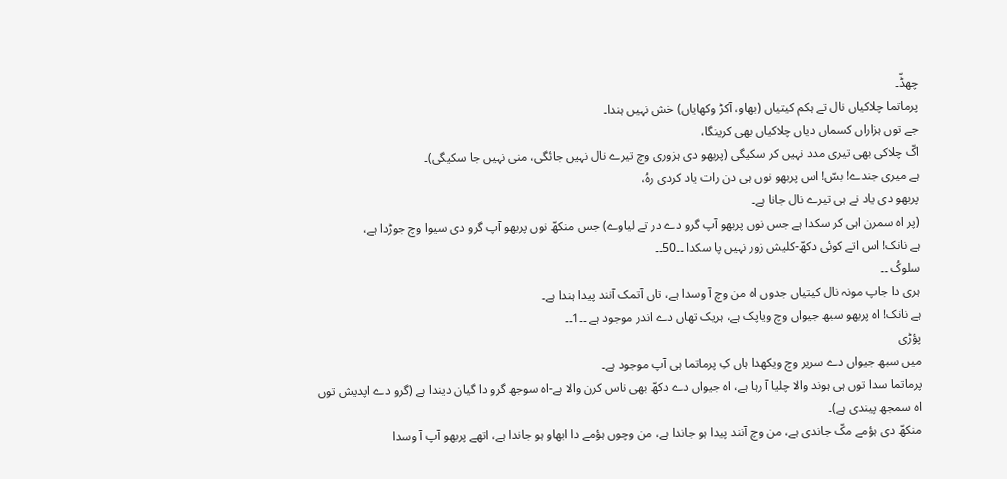چھڈّ۔
پرماتما چلاکیاں نال تے ہکم کیتیاں (بھاو، آکڑ وکھایاں) خش نہیں ہندا۔
جے توں ہزاراں کسماں دیاں چلاکیاں بھی کرینگا،
اکّ چلاکی بھی تیری مدد نہیں کر سکیگی (پربھو دی ہزوری وچ تیرے نال نہیں جائگی، منی نہیں جا سکیگی)۔
ہے میری جندے! بسّ! اس پربھو نوں ہی دن رات یاد کردی رہُ،
پربھو دی یاد نے ہی تیرے نال جانا ہے۔
(پر اہ سمرن اہی کر سکدا ہے جس نوں پربھو آپ گرو دے در تے لیاوے) جس منکھّ نوں پربھو آپ گرو دی سیوا وچ جوڑدا ہے،
ہے نانک! اس اتے کوئی دکھّ-کلیش زور نہیں پا سکدا ۔۔50۔۔
سلوکُ ۔۔
ہری دا جاپ مونہ نال کیتیاں جدوں اہ من وچ آ وسدا ہے، تاں آتمک آنند پیدا ہندا ہے۔
ہے نانک! اہ پربھو سبھ جیواں وچ ویاپک ہے، ہریک تھاں دے اندر موجود ہے ۔۔1۔۔
پؤڑی
میں سبھ جیواں دے سریر وچ ویکھدا ہاں کِ پرماتما ہی آپ موجود ہے۔
پرماتما سدا توں ہی ہوند والا چلیا آ رہا ہے، اہ جیواں دے دکھّ بھی ناس کرن والا ہے-اہ سوجھ گرو دا گیان دیندا ہے (گرو دے اپدیش توں اہ سمجھ پیندی ہے)۔
منکھّ دی ہؤمے مکّ جاندی ہے، من وچ آنند پیدا ہو جاندا ہے، من وچوں ہؤمے دا ابھاو ہو جاندا ہے، اتھے پربھو آپ آ وسدا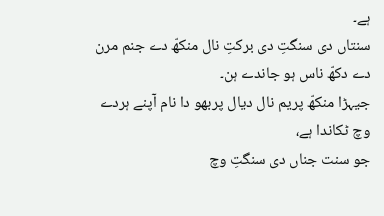ہے۔
سنتاں دی سنگتِ دی برکتِ نال منکھّ دے جنم مرن دے دکھّ ناس ہو جاندے ہن۔
جیہڑا منکھّ پریم نال دیال پربھو دا نام آپنے ہردے وچ ٹکاندا ہے،
جو سنت جناں دی سنگتِ وچ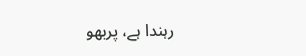رہندا ہے، پربھو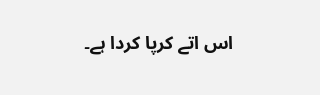اس اتے کرپا کردا ہے۔